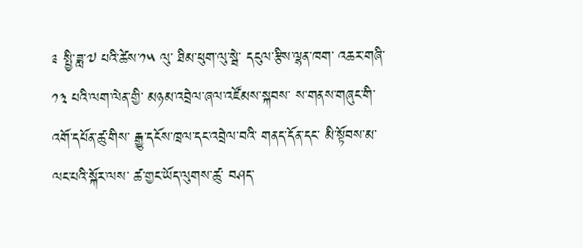༉ སྤྱི་ཟླ་༧ པའི་ཚེས་༡༥ ལུ་ ཐིམ་ཕུག་ལུ་སྦེ་ དངུལ་རྩིས་ལྷན་ཁག་ འཆར་གཞི་༡༣ པའི་ལག་ལེན་གྱི་ མཉམ་འབྲེལ་ཞལ་འཛོམས་སྐབས་ ས་གནས་གཞུང་གི་ འགོ་དཔོན་ཚུ་གིས་ རྒྱུ་དངོས་ཁྲལ་དང་འབྲེལ་བའི་ གནད་དོན་དང་ མི་སྟོབས་མ་ལང་པའི་སྐོར་ལས་ ཚ་གྱང་ཡོད་ལུགས་ཚུ་ བཤད་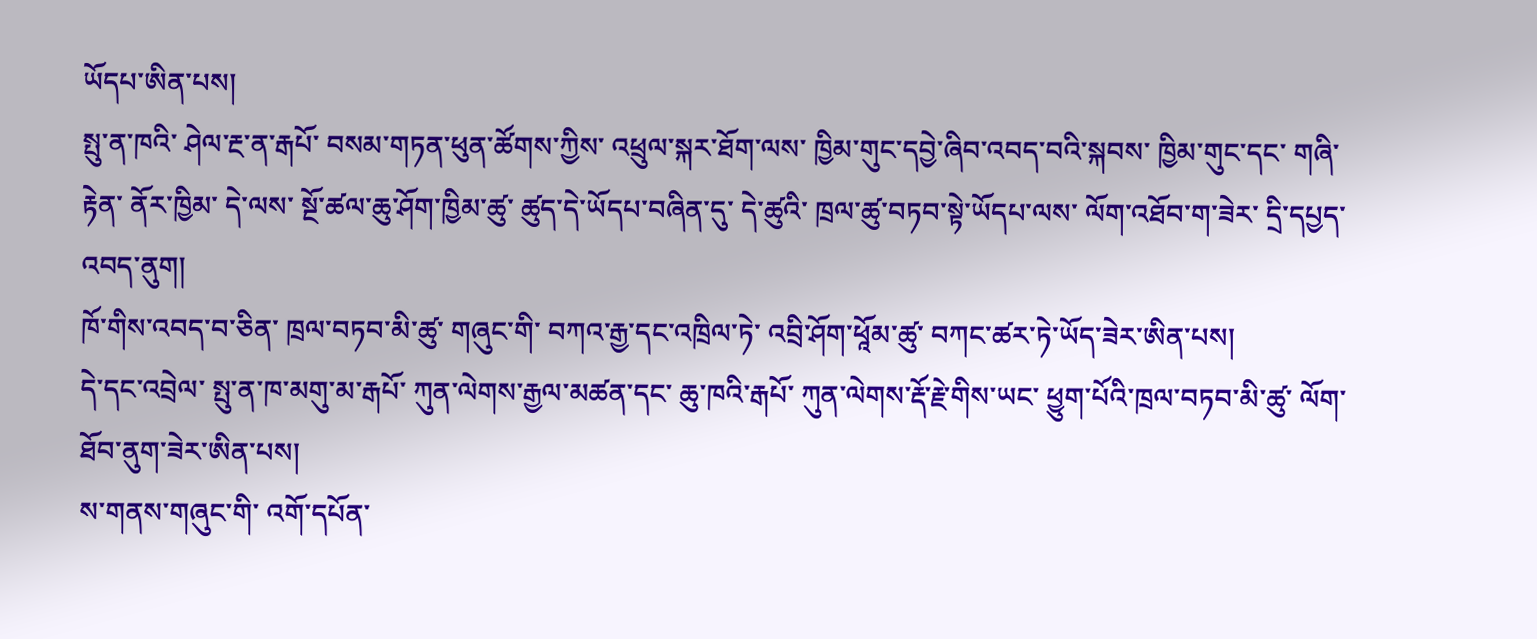ཡོདཔ་ཨིན་པས།
སྤུ་ན་ཁའི་ ཤེལ་རྔ་ན་རྒཔོ་ བསམ་གཏན་ཕུན་ཚོགས་ཀྱིས་ འཕྲུལ་སྐར་ཐོག་ལས་ ཁྱིམ་གུང་དབྱེ་ཞིབ་འབད་བའི་སྐབས་ ཁྱིམ་གུང་དང་ གཞི་རྟེན་ ནོར་ཁྱིམ་ དེ་ལས་ སྔོ་ཚལ་ཆུ་ཤོག་ཁྱིམ་ཚུ་ ཚུད་དེ་ཡོདཔ་བཞིན་དུ་ དེ་ཚུའི་ ཁྲལ་ཚུ་བཏབ་སྟེ་ཡོདཔ་ལས་ ལོག་འཐོབ་ག་ཟེར་ དྲི་དཔྱད་འབད་ནུག།
ཁོ་གིས་འབད་བ་ཅིན་ ཁྲལ་བཏབ་མི་ཚུ་ གཞུང་གི་ བཀའ་རྒྱ་དང་འཁྲིལ་ཏེ་ འབྲི་ཤོག་ཕཱོམ་ཚུ་ བཀང་ཚར་ཏེ་ཡོད་ཟེར་ཨིན་པས།
དེ་དང་འབྲེལ་ སྤུ་ན་ཁ་མགུ་མ་རྒཔོ་ ཀུན་ལེགས་རྒྱལ་མཚན་དང་ ཆུ་ཁའི་རྒཔོ་ ཀུན་ལེགས་རྡོ་རྗེ་གིས་ཡང་ ཕྱུག་པོའི་ཁྲལ་བཏབ་མི་ཚུ་ ལོག་ཐོབ་ནུག་ཟེར་ཨིན་པས།
ས་གནས་གཞུང་གི་ འགོ་དཔོན་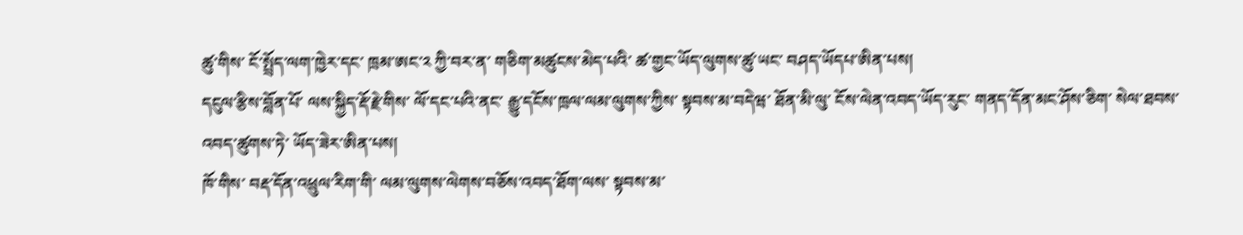ཚུ་གིས་ ངོ་སྤྲོད་ལག་ཁྱེར་དང་ ཁྲམ་ཨང་༢ ཀྱི་བར་ན་ གཅིག་མཚུངས་མེད་པའི་ ཚ་གྱང་ཡོད་ལུགས་ཚུ་ཡང་ བཤད་ཡོདཔ་ཨིན་པས།
དངུལ་རྩིས་བློན་པོ་ ལས་སྐྱིད་རྡོ་རྗེ་གིས་ ལོ་དང་པའི་ནང་ རྒྱུ་དངོས་ཁྲལ་ལམ་ལུགས་ཀྱིས་ སྟབས་མ་བདེཝ་ ཐོན་མི་ལུ་ ངོས་ལེན་འབད་ཡོད་རུང་ གནད་དོན་མང་ཤོས་ཅིག་ སེལ་ཐབས་འབད་ཚུགས་ཏེ་ ཡོད་ཟེར་ཨིན་པས།
ཁོ་གིས་ བརྡ་དོན་འཕྲུལ་རིག་གི་ ལམ་ལུགས་ལེགས་བཅོས་འབད་ཐོག་ལས་ སྟབས་མ་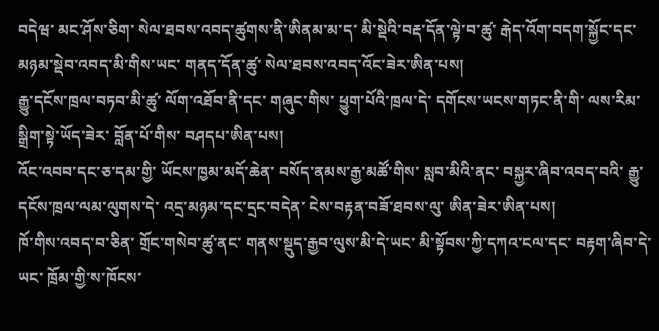བདེཝ་ མང་ཤོས་ཅིག་ སེལ་ཐབས་འབད་ཚུགས་ནི་ཨིནམ་མ་ད་ མི་སྡེའི་བརྡ་དོན་ལྟེ་བ་ཚུ་ རྒེད་འོག་བདག་སྐྱོང་དང་ མཉམ་སྡེབ་འབད་མི་གིས་ཡང་ གནད་དོན་ཚུ་ སེལ་ཐབས་འབད་འོང་ཟེར་ཨིན་པས།
རྒྱུ་དངོས་ཁྲལ་བཏབ་མི་ཚུ་ ལོག་འཐོབ་ནི་དང་ གཞུང་གིས་ ཕྱུག་པོའི་ཁྲལ་དེ་ དགོངས་ཡངས་གཏང་ནི་གི་ ལས་རིམ་སྒྲིག་སྟེ་ཡོད་ཟེར་ བློན་པོ་གིས་ བཤདཔ་ཨིན་པས།
འོང་འབབ་དང་ཅ་དམ་གྱི་ ཡོངས་ཁྱམ་མདོ་ཆེན་ བསོད་ནམས་རྒྱ་མཚོ་གིས་ སླབ་མིའི་ནང་ བསྐྱར་ཞིབ་འབད་བའི་ རྒྱུ་དངོས་ཁྲལ་ལམ་ལུགས་དེ་ འདྲ་མཉམ་དང་དྲང་བདེན་ ངེས་བརྟན་བཟོ་ཐབས་ལུ་ ཨིན་ཟེར་ཨིན་པས།
ཁོ་གིས་འབད་བ་ཅིན་ གྲོང་གསེབ་ཚུ་ནང་ གནས་སྡུད་རྒྱབ་ལུས་མི་དེ་ཡང་ མི་སྟོབས་ཀྱི་དཀའ་ངལ་དང་ བརྟག་ཞིབ་དེ་ཡང་ ཁྲོམ་གྱི་ས་ཁོངས་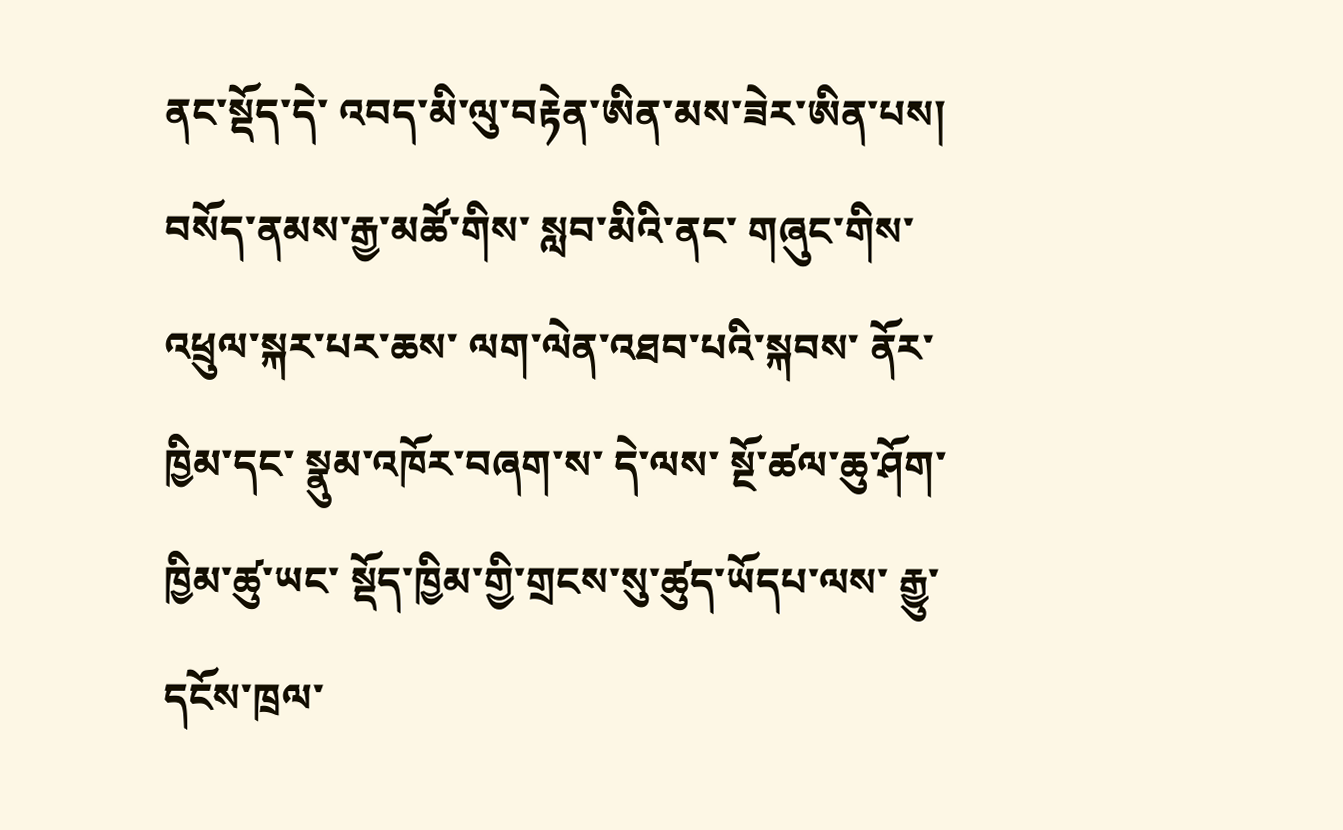ནང་སྡོད་དེ་ འབད་མི་ལུ་བརྟེན་ཨིན་མས་ཟེར་ཨིན་པས།
བསོད་ནམས་རྒྱ་མཚོ་གིས་ སླབ་མིའི་ནང་ གཞུང་གིས་ འཕྲུལ་སྐར་པར་ཆས་ ལག་ལེན་འཐབ་པའི་སྐབས་ ནོར་ཁྱིམ་དང་ སྣུམ་འཁོར་བཞག་ས་ དེ་ལས་ སྔོ་ཚལ་ཆུ་ཤོག་ཁྱིམ་ཚུ་ཡང་ སྡོད་ཁྱིམ་གྱི་གྲངས་སུ་ཚུད་ཡོདཔ་ལས་ རྒྱུ་དངོས་ཁྲལ་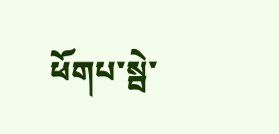ཕོགཔ་སྦེ་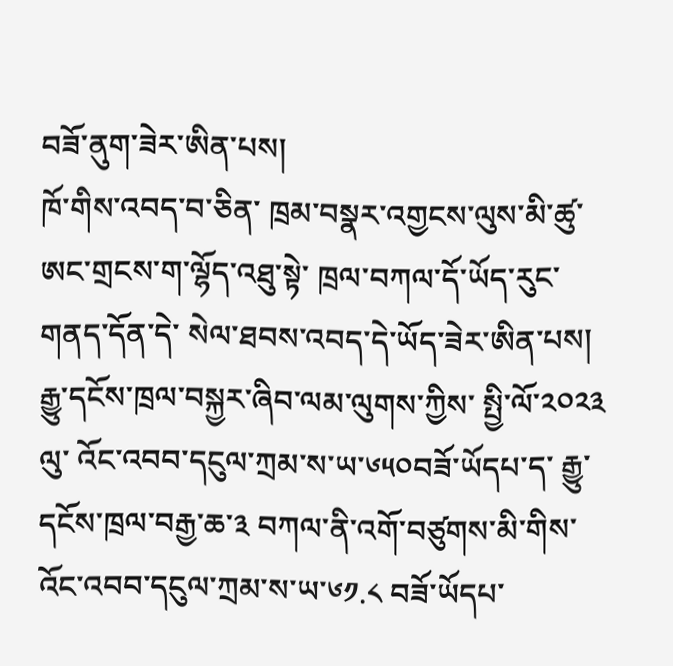བཟོ་ནུག་ཟེར་ཨིན་པས།
ཁོ་གིས་འབད་བ་ཅིན་ ཁྲམ་བསྣར་འགྱངས་ལུས་མི་ཚུ་ ཨང་གྲངས་ག་ལྷོད་འཐུ་སྟེ་ ཁྲལ་བཀལ་དོ་ཡོད་རུང་ གནད་དོན་དེ་ སེལ་ཐབས་འབད་དེ་ཡོད་ཟེར་ཨིན་པས།
རྒྱུ་དངོས་ཁྲལ་བསྐྱར་ཞིབ་ལམ་ལུགས་ཀྱིས་ སྤྱི་ལོ་༢༠༢༣ ལུ་ འོང་འབབ་དངུལ་ཀྲམ་ས་ཡ་༦༥༠བཟོ་ཡོདཔ་ད་ རྒྱུ་དངོས་ཁྲལ་བརྒྱ་ཆ་༣ བཀལ་ནི་འགོ་བཙུགས་མི་གིས་ འོང་འབབ་དངུལ་ཀྲམ་ས་ཡ་༦༡.༨ བཟོ་ཡོདཔ་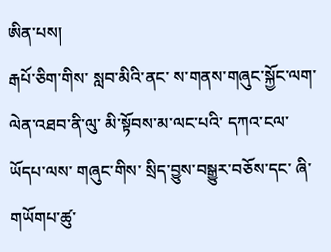ཨིན་པས།
རྒཔོ་ཅིག་གིས་ སླབ་མིའི་ནང་ ས་གནས་གཞུང་སྐྱོང་ལག་ལེན་འཐབ་ནི་ལུ་ མི་སྟོབས་མ་ལང་པའི་ དཀའ་ངལ་ཡོདཔ་ལས་ གཞུང་གིས་ སྲིད་བྱུས་བསྒྱུར་བཅོས་དང་ ཞི་གཡོགཔ་ཚུ་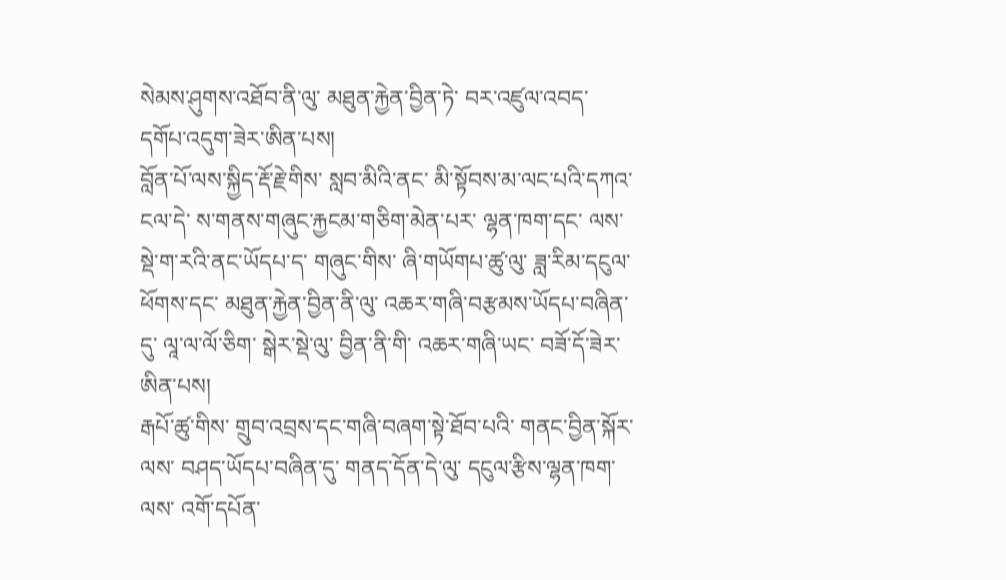སེམས་ཤུགས་འཐོབ་ནི་ལུ་ མཐུན་རྐྱེན་བྱིན་ཏེ་ བར་འཛུལ་འབད་དགོཔ་འདུག་ཟེར་ཨིན་པས།
བློན་པོ་ལས་སྐྱིད་རྡོ་རྗེ་གིས་ སླབ་མིའི་ནང་ མི་སྟོབས་མ་ལང་པའི་དཀའ་ངལ་དེ་ ས་གནས་གཞུང་རྐྱངམ་གཅིག་མེན་པར་ ལྷན་ཁག་དང་ ལས་སྡེ་ག་རའི་ནང་ཡོདཔ་ད་ གཞུང་གིས་ ཞི་གཡོགཔ་ཚུ་ལུ་ ཟླ་རིམ་དངུལ་ཕོགས་དང་ མཐུན་རྐྱེན་བྱིན་ནི་ལུ་ འཆར་གཞི་བརྩམས་ཡོདཔ་བཞིན་དུ་ ལཱ་ལ་ལོ་ཅིག་ སྒེར་སྡེ་ལུ་ བྱིན་ནི་གི་ འཆར་གཞི་ཡང་ བཟོ་དོ་ཟེར་ཨིན་པས།
རྒཔོ་ཚུ་གིས་ གྲུབ་འབྲས་དང་གཞི་བཞག་སྟེ་ཐོབ་པའི་ གནང་བྱིན་སྐོར་ལས་ བཤད་ཡོདཔ་བཞིན་དུ་ གནད་དོན་དེ་ལུ་ དངུལ་རྩིས་ལྷན་ཁག་ལས་ འགོ་དཔོན་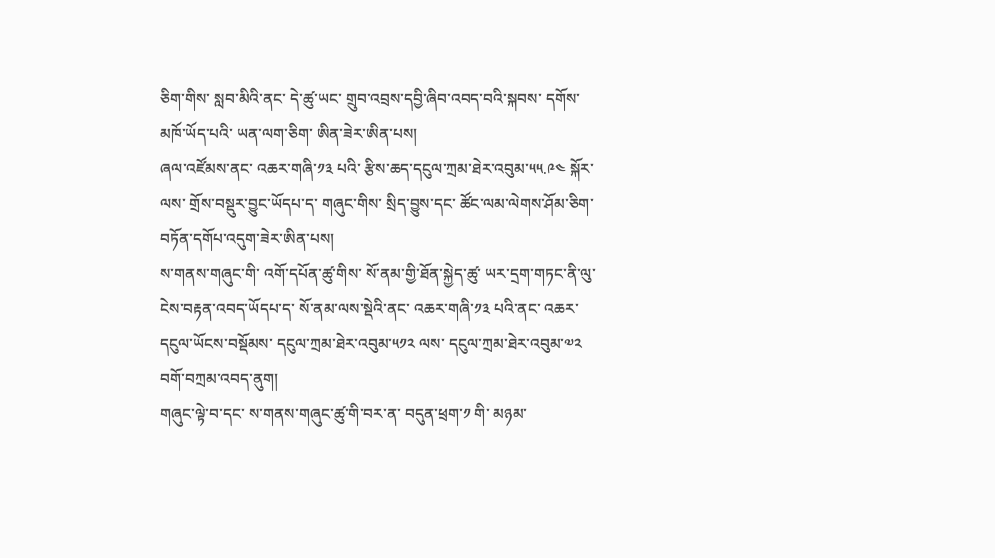ཅིག་གིས་ སླབ་མིའི་ནང་ དེ་ཚུ་ཡང་ གྲུབ་འབྲས་དབྱི་ཞིབ་འབད་བའི་སྐབས་ དགོས་མཁོ་ཡོད་པའི་ ཡན་ལག་ཅིག་ ཨིན་ཟེར་ཨིན་པས།
ཞལ་འཛོམས་ནང་ འཆར་གཞི་༡༣ པའི་ རྩིས་ཆད་དངུལ་ཀྲམ་ཐེར་འབུམ་༥༥.༩༤ སྐོར་ལས་ གྲོས་བསྡུར་བྱུང་ཡོདཔ་ད་ གཞུང་གིས་ སྲིད་བྱུས་དང་ ཚོང་ལམ་ལེགས་ཤོམ་ཅིག་ བཏོན་དགོཔ་འདུག་ཟེར་ཨིན་པས།
ས་གནས་གཞུང་གི་ འགོ་དཔོན་ཚུ་གིས་ སོ་ནམ་གྱི་ཐོན་སྐྱེད་ཚུ་ ཡར་དྲག་གཏང་ནི་ལུ་ ངེས་བརྟན་འབད་ཡོདཔ་ད་ སོ་ནམ་ལས་སྡེའི་ནང་ འཆར་གཞི་༡༣ པའི་ནང་ འཆར་དངུལ་ཡོངས་བསྡོམས་ དངུལ་ཀྲམ་ཐེར་འབུམ་༥༡༢ ལས་ དངུལ་ཀྲམ་ཐེར་འབུམ་༧༢ བགོ་བཀྲམ་འབད་ནུག།
གཞུང་ལྟེ་བ་དང་ ས་གནས་གཞུང་ཚུ་གི་བར་ན་ བདུན་ཕྲག་༡ གི་ མཉམ་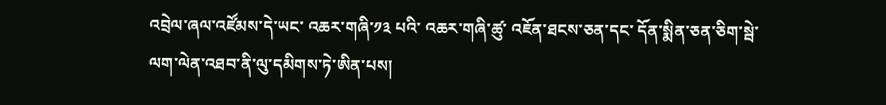འབྲེལ་ཞལ་འཛོམས་དེ་ཡང་ འཆར་གཞི་༡༣ པའི་ འཆར་གཞི་ཚུ་ འཇོན་ཐངས་ཅན་དང་ དོན་སྨིན་ཅན་ཅིག་སྦེ་ ལག་ལེན་འཐབ་ནི་ལུ་དམིགས་ཏེ་ཨིན་པས།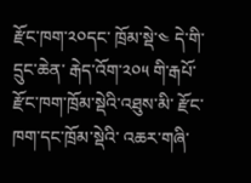རྫོང་ཁག་༢༠དང་ ཁྲོམ་སྡེ་༤ དེ་གི་དྲུང་ཆེན་ རྒེད་འོག་༢༠༥ གི་རྒཔོ་ རྫོང་ཁག་ཁྲོམ་སྡེའི་འཐུས་མི་ རྫོང་ཁག་དང་ཁྲོམ་སྡེའི་ འཆར་གཞི་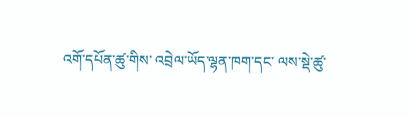འགོ་དཔོན་ཚུ་གིས་ འབྲེལ་ཡོད་ལྷན་ཁག་དང་ ལས་སྡེ་ཚུ་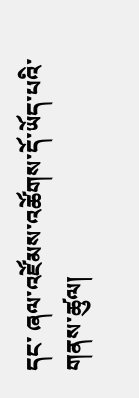དང་ ཞལ་འཛོམས་འཚོགས་དོ་ཡོད་པའི་གནས་ཚུལ།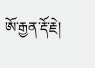ཨོ་རྒྱན་རྡོ་རྗེ།